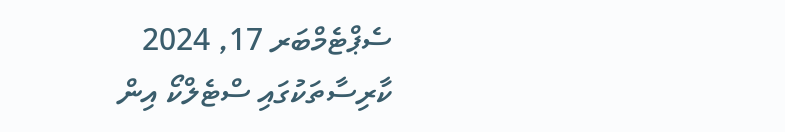ސެޕްޓެމްބަރ 17, 2024
ކާރިސާތަކުގައި ސްޓެލްކޯ އިން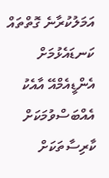އަމަލުކުރާނެ ގޮތްތައް ކަނޑައެޅުމަށް އެންޑީއެމްއޭ އާއެކު އެއްބަސްވުމަކަށް
ކާރިސާތަކަށް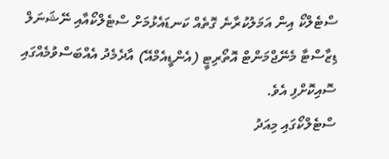ސްޓެލްކޯ އިން އަމަލުކުރާނެ ގޮތެއް ކަނޑައެޅުމަށް ސްޓެލްކޯއާއި ނޭޝަނަލް ޑިޒާސްޓާ މެނޭޖްމަންޓް އޮތޯރިޓީ (އެންޑީއެމްއޭ) އާދެމެދު އެއްބަސްވުމެއްގައި ސޮއިކޮށްފި އެވެ.
ސްޓެލްކޯގައި މިއަދު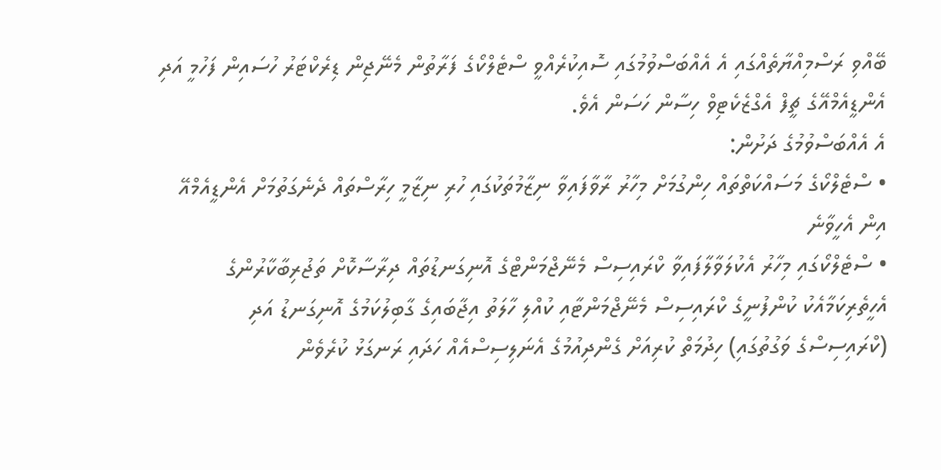ބޭއްވި ރަސްމިއްޔާތެއްގައި އެ އެއްބަސްވުމުގައި ސޮއިކުރެއްވީ ސްޓެލްކޯގެ ފަރާތުން މެނޭޖިން ޑިރެކްޓަރު ހުސައިން ފަހުމީ އަދި
އެންޑީއެމްއޭގެ ޗީފް އެގްޒެކެޓިވް ހިސާން ހަސަން އެވެ.
އެ އެއްބަސްވުމުގެ ދަށުން:
• ސްޓެލްކޯގެ މަސައްކަތްތައް ހިންގުމަށް މިހާރު ރާވާފައިވާ ނިޒާމުތަކުގައި ހުރި ނިޒާމީ ހިރާސްތައް ދެނެގަތުމަށް އެންޑީއެމްއޭ އިން އެހީވާނެ
• ސްޓެލްކޯގައި މިހާރު އެކުލަވާލާފައިވާ ކްރައިސިސް މެނޭޖްމަންޓްގެ އޮނިގަނޑުތައް ދިރާސާކޮށް ތަޖުރިބާކާރުންގެ އެހީތެރިކަމާއެކު ކުންފުނީގެ ކްރައިސިސް މެނޭޖްމަންޓާއި ކުއްލި ހާލަތު އިޖާބައިގެ ގާބިލުކަމުގެ އޮނިގަނޑު އަދި (ކްރައިސިސްގެ ވަގުތުގައި) ހިދުމަތް ކުރިއަށް ގެންދިއުމުގެ އެނަލިސިސްއެއް ހަދައި ރަނގަޅު ކުރެވެން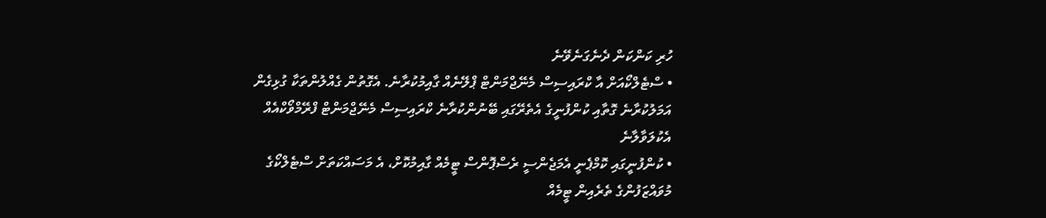ހުރި ކަންކަން ދެނެގަނެވޭނެ
• ސްޓެލްކޯއަށް އާ ކްރައިސިސް މެނޭޖްމަންޓް ޕްލޭނެއް ގާއިމުކުރާނެ. އެގޮތުން ގެއްލުންތަކާ ގުޅިގެން އަމަލުކުރާނެ ގޮތާއި ކުންފުނީގެ އެތެރޭގައި ބޭނުންކުރާނެ ކްރައިސިސް މެނޭޖްމަންޓް ފްރޭމްވޯކްއެއް އެކުލަވާލާނެ
• ކުންފުނީގައި ކޮމްޕެނީ އެމަޖެންސީ ރެސްޕޮންސް ޓީމެއް ގާއިމުކޮށް، އެ މަސައްކަތަށް ސްޓެލްކޯގެ މުވައްޒަފުންގެ ތެރެއިން ޓީމެއް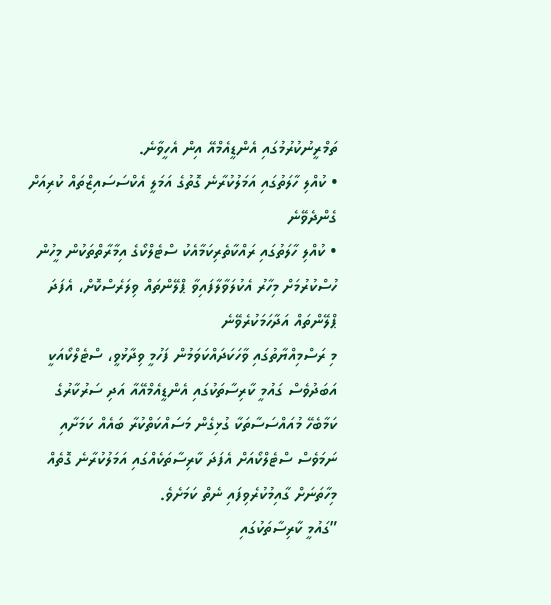ތަމްރީނުކުރުމުގައި އެންޑީއެމްއޭ އިން އެހީވާނެ.
• ކުއްލި ހާލަތުގައި އަމަލުކުރާނެ ގޮތުގެ އަމަލީ އެކްސަސައިޒްތައް ކުރިއަށް ގެންދެވޭނެ
• ކުއްލި ހާލަތުގައި ރައްކާތެރިކަމާއެކު ސްޓެލްކޯގެ އިމާރާތްތަކުން މީހުން ހުސްކުރުމަށް މިހާރު އެކުލަވާލާފައިވާ ޕްލޭންތައް ވިލަރެސްކޮށް، އެފަދަ ޕްލޭންތައް އަދާހަމަކުރެވޭނެ
މި ރަސްމިއްޔާތުގައި ވާހަކަދައްކަވަމުން ފަހުމީ ވިދާޅުވީ، ސްޓެލްކޯއަކީ އަބަދުވެސް ގައުމީ ކާރިސާތަކުގައި އެންޑީއެމްއޭއާ އަދި ސަރުކާރުގެ ކަމާބެހޭ މުއައްސަސާތަކާ ގުޅިގެން މަސައްކަތްކުރާ ބައެއް ކަމަށާއި ނަމަވެސް ސްޓެލްކޯއަށް އެފަދަ ކާރިސާތަކެއްގައި އަމަލުކުރާނެ ގޮތެއް މިހާތަނަށް ގާއިމުކުރެވިފައި ނެތް ކަމަށެވެ.
”ގައުމީ ކާރިސާތަކުގައި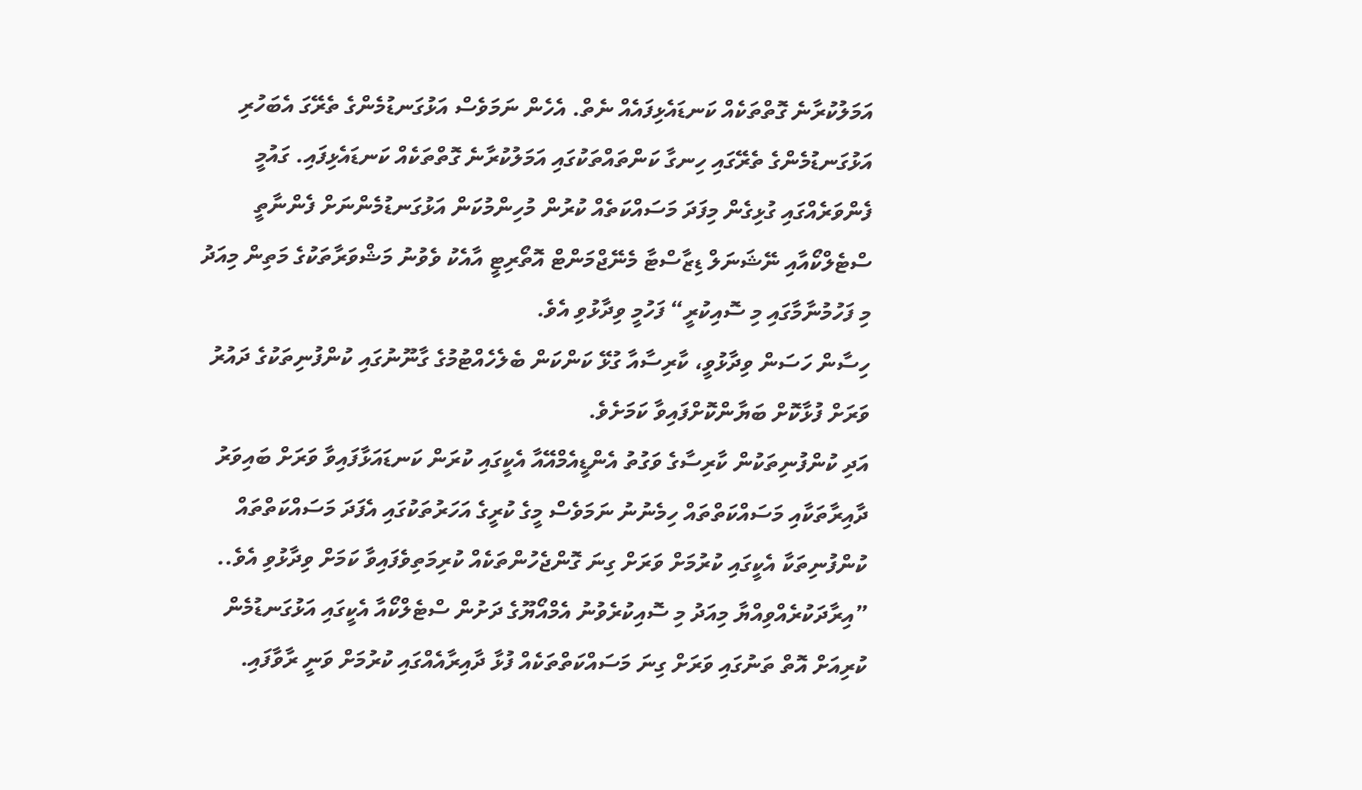އަމަލުކުރާނެ ގޮތްތަކެއް ކަނޑައެޅިފައެއް ނެތް. އެހެން ނަމަވެސް އަޅުގަނޑުމެންގެ ތެރޭގަ އެބަހުރި އަޅުގަނޑުމެންގެ ތެރޭގައި ހިނގާ ކަންތައްތަކުގައި އަމަލުކުރާނެ ގޮތްތަކެއް ކަނޑައެޅިފައި. ގައުމީ ފެންވަރެއްގައި ގުޅިގެން މިފަދަ މަސައްކަތެއް ކުރުން މުހިންމުކަން އަޅުގަނޑުމެންނަށް ފެންނާތީ ސްޓެލްކޯއާއި ނޭޝަނަލް ޑިޒާސްޓާ މެނޭޖްމަންޓް އޮތޯރިޓީ އާއެކު ވެވުނު މަޝްވަރާތަކުގެ މަތިން މިއަދު މި ފަހުމުނާމާގައި މި ސޮއިކުރީ“ ފަހުމީ ވިދާޅުވި އެވެ.
ހިސާން ހަސަން ވިދާޅުވީ، ކާރިސާއާ ގުޅޭ ކަންކަން ބެލެހެއްޓުމުގެ ގާނޫނުގައި ކުންފުނިތަކުގެ ދައުރު ވަރަށް ފުޅާކޮށް ބަޔާންކޮށްފައިވާ ކަމަށެވެ.
އަދި ކުންފުނިތަކުން ކާރިސާގެ ވަގުތު އެންޑީއެމްއޭއާ އެކީގައި ކުރަން ކަނޑައަޅާފައިވާ ވަރަށް ބައިވަރު ދާއިރާތަކާއި މަސައްކަތްތައް ހިމެނުނު ނަމަވެސް މީގެ ކުރީގެ އަހަރުތަކުގައި އެފަދަ މަސައްކަތްތައް ކުންފުނިތަކާ އެކީގައި ކުރުމަށް ވަރަށް ގިނަ ގޮންޖެހުންތަކެއް ކުރިމަތިވެފައިވާ ކަމަށް ވިދާޅުވި އެވެ..
”އިރާދަކުރެއްވިއްޔާ މިއަދު މި ސޮއިކުރެވުނު އެމްއޯޔޫގެ ދަށުން ސްޓެލްކޯއާ އެކީގައި އަޅުގަނޑުމެން ކުރިއަށް އޮތް ތަނުގައި ވަރަށް ގިނަ މަސައްކަތްތަކެއް ފުޅާ ދާއިރާއެއްގައި ކުރުމަށް ވަނީ ރާވާފައި.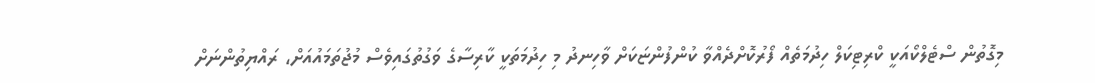މިގޮތުން ސްޓެލްކޯއަކީ ކްރިޓިކަލް ހިދުމަތެއް ފޯރުކޮށްދެއްވާ ކުންފުންޏަކަށް ވާހިނދު މި ހިދުމަތަކީ ކާރިސާގެ ވަގުތުގައިވެސް މުޖުތަމައުއަށް، ރައްޔިތުންނަށް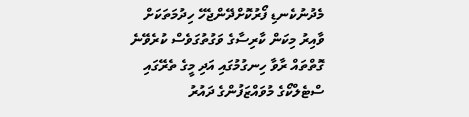މެދުނުކެނޑި ފޯރުކޮށްދޭންޖެހޭ ހިދުމަތަކަށް ވާއިރު މިކަން ކާރިސާގެ ވަގުތުގަވެސް ކުރެވޭނެ ގޮތްތައް ރާވާ ހިނގުމުގައި އަދި މީގެ ތެރޭގައި ސްޓެލްކޯގެ މުވައްޒަފުންގެ ދައުރު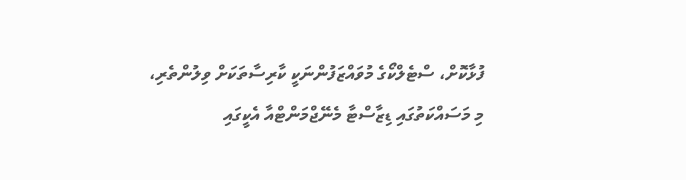ފުޅާކޮށް، ސްޓެލްކޯގެ މުވައްޒަފުންނަކީ ކާރިސާތަކަށް ވިލުންތެރި، މި މަސައްކަތުގައި ޑިޒާސްޓާ މެނޭޖްމަންޓްއާ އެކީގައި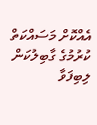އެއްކޮށް މަސައްކަތް ކުރުމުގެ ގާބިލުކަން ލިބިފަވާ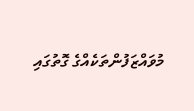މުވައްޒަފުންތަކެއްގެ ގޮތުގައި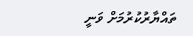ތައްޔާރުކުރުމަށް ވަނީ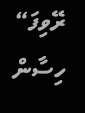ރޭވިފަ“ ހިސާން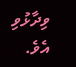ވިދާޅުވި އެވެ.